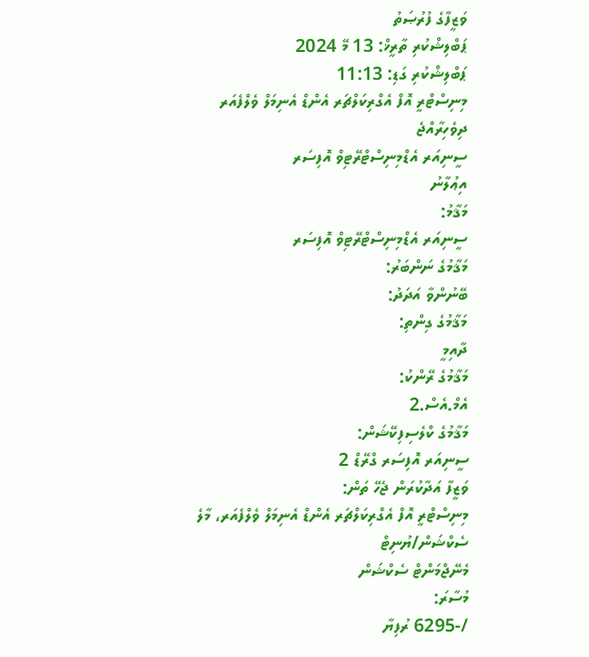ވަޒީފާގެ ފުރުޞަތު
ޕަބްލިޝްކުރި ތާރީޚް: 13 މޭ 2024
ޕަބްލިޝްކުރި ގަޑި: 11:13
މިނިސްޓްރީ އޮފް އެގްރިކަލްޗަރ އެންޑް އެނިމަލް ވެލްފެއަރ
ދިވެހިރާއްޖެ
ސީނިއަރ އެޑްމިނިސްޓްރޭޓިވް އޮފިސަރ
އިޢުލާނު
މަޤާމު:
ސީނިއަރ އެޑްމިނިސްޓްރޭޓިވް އޮފިސަރ
މަޤާމުގެ ނަންބަރު:
ބޭނުންވާ އަދަދު:
މަޤާމުގެ ގިންތި:
ދާއިމީ
މަޤާމުގެ ރޭންކު:
އެމް.އެސް.2
މަޤާމުގެ ކްލެސިފިކޭޝަން:
ސީނިއަރ އޮފިސަރ ގްރޭޑް 2
ވަޒީފާ އަދާކުރަން ޖެހޭ ތަން:
މިނިސްޓްރީ އޮފް އެގްރިކަލްޗަރ އެންޑް އެނިމަލް ވެލްފެއަރ، މާލެ
ސެކްޝަން/ޔުނިޓް
މެނޭޖްމަންޓް ސެކްޝަން
މުސާރަ:
/-6295 ރުފިޔާ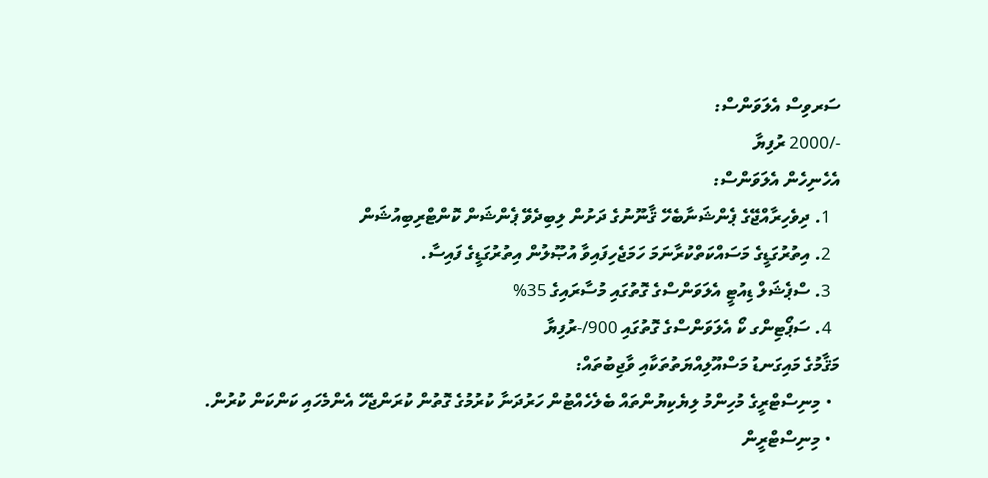ސަރވިސް އެލަވަންސް:
-/2000 ރުފިޔާ
އެހެނިހެން އެލަވަންސް:
  1. ދިވެހިރާއްޖޭގެ ޕެންޝަނާބެހޭ ޤާނޫނުގެ ދަށުން ލިބިދެވޭ ޕެންޝަން ކޮންޓްރިބިއުޝަން
  2. އިތުރުގަޑީގެ މަސައްކަތްކުރާނަމަ ހަމަޖެހިފައިވާ އުޞޫލުން އިތުރުގަޑީގެ ފައިސާ.
  3. ސްޕެޝަލް ޑިއުޓީ އެލަވަންސްގެ ގޮތުގައި މުސާރައިގެ 35%
  4. ސަޕޯޓިންގ ކޯ އެލަވަންސްގެ ގޮތުގައި 900/-ރުފިޔާ
މަޤާމުގެ މައިގަނޑު މަސްއޫލިއްޔަތުތަކާއި ވާޖިބުތައް:
  • މިނިސްޓްރީގެ މުހިންމު ލިޔެކިޔުންތައް ބެލެހެއްޓުން ހަރުދަނާ ކުރުމުގެ ގޮތުން ކުރަންޖެހޭ އެންމެހައި ކަންކަން ކުރުން.
  • މިނިސްޓްރީން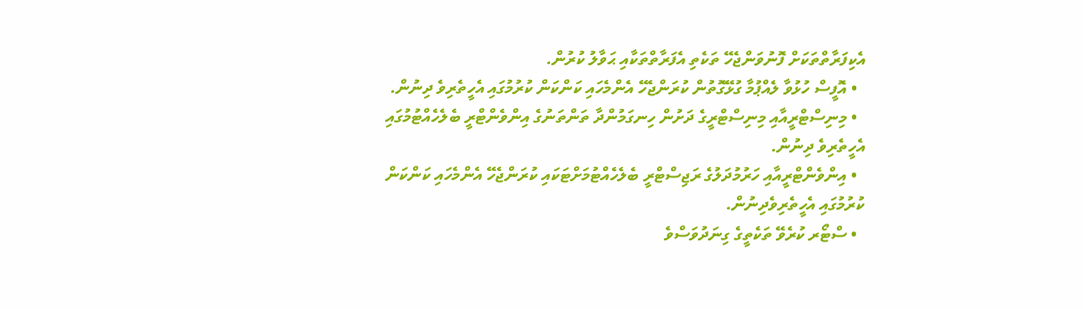އެކިފަރާތްތަކަށް ފޮނުވަންޖެހޭ ތަކެތި އެފަރާތްތަކާއި ޙަވާލު ކުރުން.
  • އޮފީސް ހުޅުވާ ލެއްޕުމާ ގުޅޭގޮތުން ކުރަންޖެހޭ އެންމެހައި ކަންކަން ކުރުމުގައި އެހީތެރިވެ ދިނުން.
  • މިނިސްޓްރީއާއި މިނިސްޓްރީގެ ދަށުން ހިނގަމުންދާ ތަންތަނުގެ އިންވެންޓްރީ ބެލެހެއްޓުމުގައި އެހީތެރިވެ ދިނުން.
  • އިންވެންޓްރީއާއި ހަރުމުދަލުގެ ރަޖިސްޓްރީ ބެލެހެއްޓުމަށްޓަކައި ކުރަންޖެހޭ އެންމެހައި ކަންކަން ކުރުމުގައި އެހީތެރިވެދިނުން.
  • ސްޓޯރ ކުރެވޭ ތަކެތީގެ ގިނަދުވަސްވެ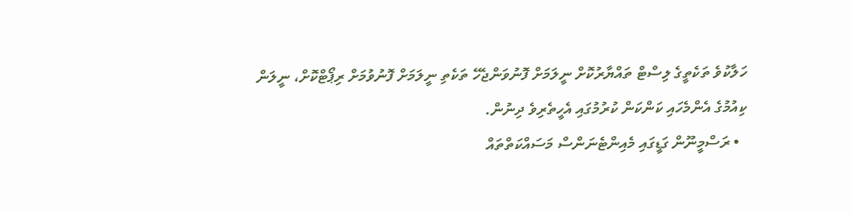ހަލާކުވެ ތަކެތީގެ ލިސްޓް ތައްޔާރުކޮށް ނީލަމަށް ފޮނުވަންޖެހޭ ތަކެތި ނީލަމަށް ފޮނުވުމަށް ރިޕޯޓްކޮށް، ނީލަން ކިއުމުގެ އެންމެހައި ކަންކަން ކުރުމުގައި އެހީތެރިވެ ދިނުން.
  • ރަސްމީނޫން ގަޑީގައި މެއިންޓެނަންސް މަސައްކަތްތައް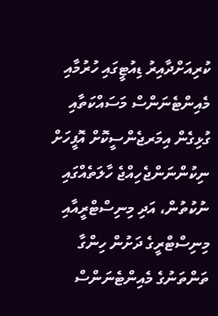ކުރިއަށްދާއިރު ޑިއުޓީގައި ހުރުމާއި މެއިންޓެނަންސް މަސައްކަތާއި ގުޅިގެން އިމަރޖެންސީކޮށް އޮފީހަށް ނިކުންނަންޖެހިއްޖެ ހާލަތެއްގައި ނުކުތުން، އަދި މިނިސްޓްރީއާއި މިނިސްޓްރީގެ ދަށުން ހިންގާ ތަންތަނުގެ މެއިންޓެނަންސް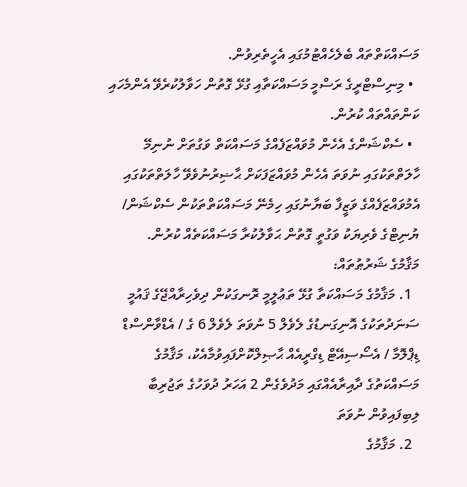މަސައްކަތްތައް ބެލެހެއްޓުމުގައި އެހީތެރިވުން.
  • މިނިސްޓްރީގެ ރަސްމީ މަސައްކަތާއި ގުޅޭ ގޮތުން ހަވާލުކުރެވޭ އެންމެހައި ކަންތައްތައް ކުރުން.
  • ސެކްޝަންގެ އެހެން މުވައްޒަފެއްގެ މަސައްކަތް ވަގުތަށް ނުނިމޭ ހާލަތްތަކުގައި ނުވަތަ އެހެން މުވައްޒަފަކަށް ޙާޟިރުނުވެވޭ ހާލަތްތަކުގައި އެމުވައްޒަފެއްގެ ވަޒީފާ ބަޔާނުގައި ހިމެނޭ މަސައްކަތްތަކުން ސެކްޝަން/ ޔުނިޓްގެ ވެރިޔަކު ވަގުތީ ގޮތުން ޙަވާލުކުރާ މަސައްކަތެއް ކުރުން.
މަޤާމުގެ ޝަރުޠުތައް:
  1. މަޤާމުގެ މަސައްކަތާ ގުޅޭ ތަޢުލީމީ ރޮނގަކުން ދިވެހިރާއްޖޭގެ ޤައުމީ ސަނަދުތަކުގެ އޮނިގަނޑުގެ ލެވެލް 5 ނުވަތަ ލެވެލް 6 ގެ / އެޑްވާންސްޑް ޑިޕްލޮމާ / އެސޯސިއޭޓް ޑިގްރީއެއް ޙާޞިލްކޮށްފައިވުމާއެކު، މަޤާމުގެ މަސައްކަތުގެ ދާއިރާއެއްގައި މަދުވެގެން 2 އަހަރު ދުވަހުގެ ތަޖުރިބާ ލިބިފައިވުން ނުވަތަ
  2. މަޤާމުގެ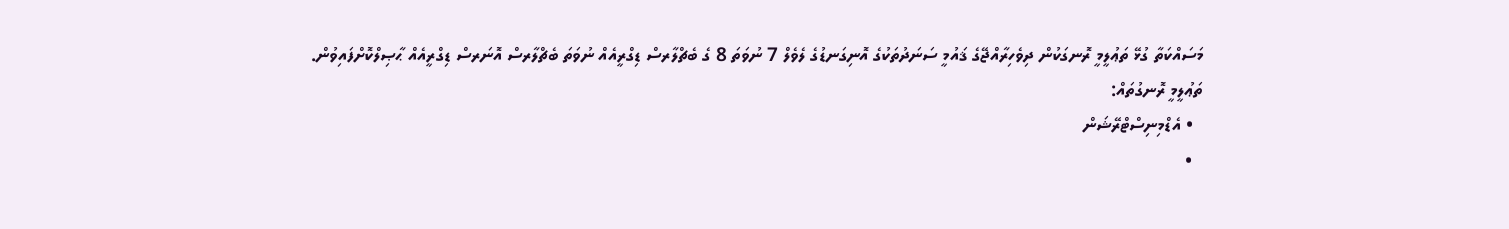މަސައްކަތާ ގުޅޭ ތަޢުލީމީ ރޮނގަކުން ދިވެހިރާއްޖޭގެ ޤައުމީ ސަނަދުތަކުގެ އޮނިގަނޑުގެ ލެވެލް 7 ނުވަތަ 8 ގެ ބެޗްލާރސް ޑިގްރީއެއް ނުވަތަ ބެޗްލާރސް އޮނަރސް ޑިގްރީއެއް ޙާޞިލްކޮށްފައިވުން.
ތަޢުލީމީ ރޮނގުތައް:
  • އެޑްމިނިސްޓްރޭޝަން
  •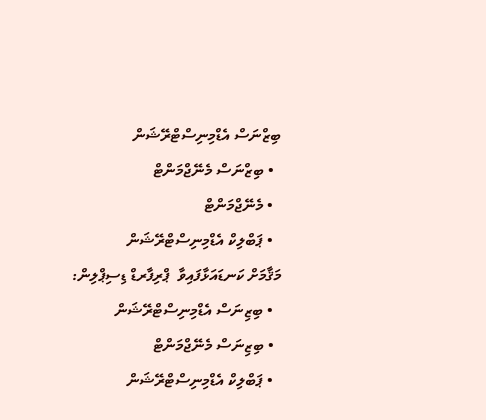ބިޒްނަސް އެޑްމިނިސްޓްރޭޝަން
  • ބިޒްނަސް މެނޭޖްމަންޓް
  • މެނޭޖްމަންޓް
  • ޕަބްލިކް އެޑްމިނިސްޓްރޭޝަން
މަޤާމަށް ކަނޑައަޅާފައިވާ  ޕްރިފާރޑް ޑިސިޕްލިން:
  • ބިޒިނަސް އެޑްމިނިސްޓްރޭޝަން
  • ބިޒިނަސް މެނޭޖްމަންޓް
  • ޕަބްލިކް އެޑްމިނިސްޓްރޭޝަން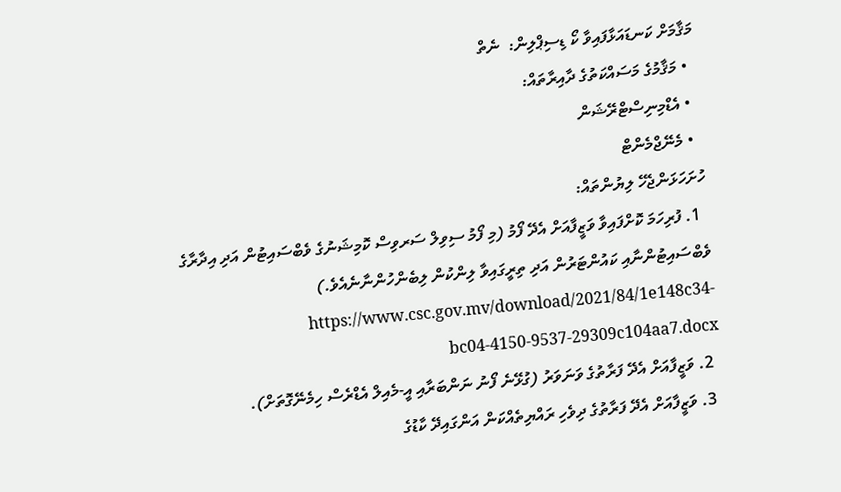މަޤާމަށް ކަނޑައަޅާފައިވާ ކޯ ޑިސިޕްލިން:  ނެތް
  • މަޤާމުގެ މަސައްކަތުގެ ދާއިރާތައް:
  • އެޑްމިނިސްޓްރޭޝަން
  • މެނޭޖްމެންޓް
ހުށަހަޅަންޖެހޭ ލިޔުންތައް:
  1. ފުރިހަމަ ކޮށްފައިވާ ވަޒީފާއަށް އެދޭ ފޯމު (މި ފޯމު ސިވިލް ސަރވިސް ކޮމިޝަނުގެ ވެބްސައިޓުން އަދި އިދާރާގެ ވެބްސައިޓުންނާއި ކައުންޓަރުން އަދި ތިރީގައިވާ ލިންކުން ލިބެންހުންނާނެއެވެ.)  https://www.csc.gov.mv/download/2021/84/1e148c34-bc04-4150-9537-29309c104aa7.docx
  2. ވަޒީފާއަށް އެދޭ ފަރާތުގެ ވަނަވަރު (ގުޅޭނެ ފޯނު ނަންބަރާއި އީ-މެއިލް އެޑްރެސް ހިމެނޭގޮތަށް).
  3. ވަޒީފާއަށް އެދޭ ފަރާތުގެ ދިވެހި ރައްޔިތެއްކަން އަންގައިދޭ ކާޑުގެ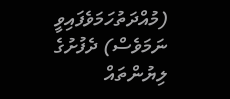(މުއްދަތުހަމަވެފައިވީ ނަމަވެސް) ދެފުށުގެ ލިޔުންތައް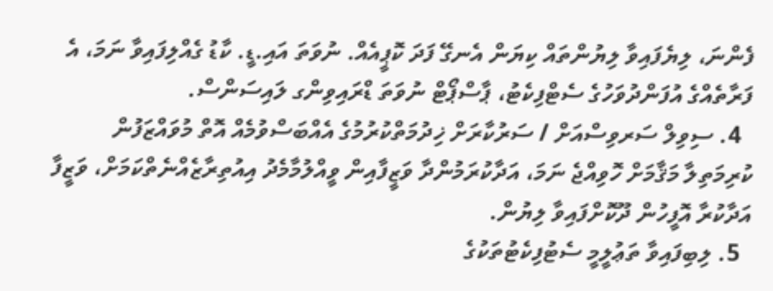ފެންނަ، ލިޔެފައިވާ ލިޔުންތައް ކިޔަން އެނގޭ ފަދަ ކޮޕީއެއް. ނުވަތަ އައި.ޑީ. ކާޑު ގެއްލިފައިވާ ނަމަ، އެ ފަރާތެއްގެ އުފަންދުވަހުގެ ސެޓްފިކެޓު، ޕާސްޕޯޓް ނުވަތަ ޑްރައިވިންގ ލައިސަންސް.
  4. ސިވިލް ސަރވިސްއަށް / ސަރުކާރަށް ޚިދުމަތްކުރުމުގެ އެއްބަސްވުމެއް އޮތް މުވައްޒަފުން ކުރިމަތިލާ މަޤާމަށް ހޮވިއްޖެ ނަމަ، އަދާކުރަމުންދާ ވަޒީފާއިން ވީއްލުމާމެދު އިއުތިރާޒެއްނެތްކަމަށް، ވަޒީފާ އަދާކުރާ އޮފީހުން ދޫކޮށްފައިވާ ލިޔުން.
  5. ލިބިފައިވާ ތަޢުލީމީ ސެޓުފިކެޓުތަކުގެ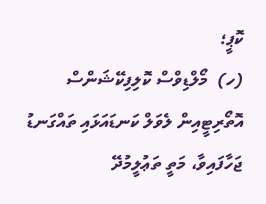ކޮޕީ؛
(ހ)  މޯލްޑިވްސް ކޮލިފިކޭޝަންސް އޮތޯރިޓީއިން ލެވަލް ކަނޑައަޅައި ތައްގަނޑު ޖަހާފައިވާ، މަތީ ތަޢުލީމުދޭ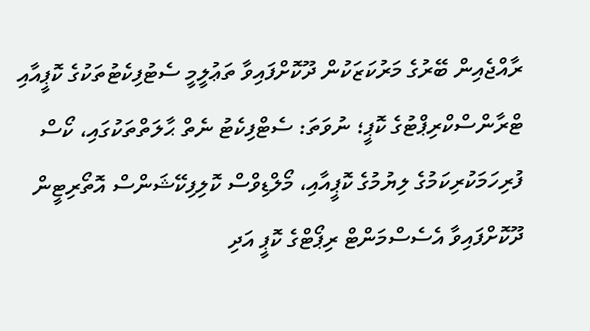ރާއްޖެއިން ބޭރުގެ މަރުކަޒަކުން ދޫކޮށްފައިވާ ތަޢުލީމީ ސެޓުފިކެޓުތަކުގެ ކޮޕީއާއި ޓްރާންސްކްރިޕްޓުގެ ކޮޕީ؛ ނުވަތަ: ސެޓްފިކެޓު ނެތް ޙާލަތްތަކުގައި، ކޯސް ފުރިހަމަކުރިކަމުގެ ލިޔުމުގެ ކޮޕީއާއި، މޯލްޑިވްސް ކޮލިފިކޭޝަންސް އޮތޯރިޓީން ދޫކޮށްފައިވާ އެސެސްމަންޓް ރިޕޯޓްގެ ކޮޕީ އަދި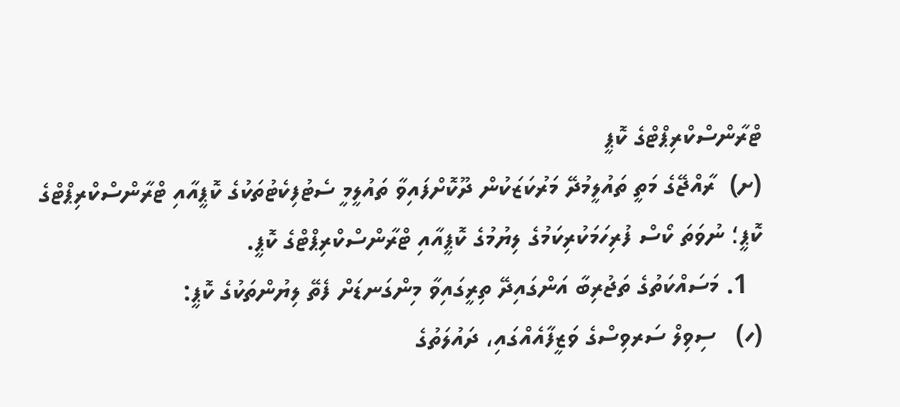ޓްރާންސްކްރިޕްޓްގެ ކޮޕީ
(ށ)  ރާއްޖޭގެ މަތީ ތައުލީމުދޭ މަރުކަޒަކުން ދޫކޮށްފައިވާ ތައުލީމީ ސެޓުފިކެޓުތަކުގެ ކޮޕީއާއި ޓްރާންސްކްރިޕްޓްގެ ކޮޕީ؛ ނުވަތަ ކޯސް ފުރިހަމަކުރިކަމުގެ ލިޔުމުގެ ކޮޕީއާއި ޓްރާންސްކްރިޕްޓްގެ ކޮޕީ.
  1. މަސައްކަތުގެ ތަޖުރިބާ އަންގައިދޭ ތިރީގައިވާ މިންގަނޑަށް ފެތޭ ލިޔުންތަކުގެ ކޮޕީ:
(ހ)   ސިވިލް ސަރވިސްގެ ވަޒީފާއެއްގައި، ދައުލަތުގެ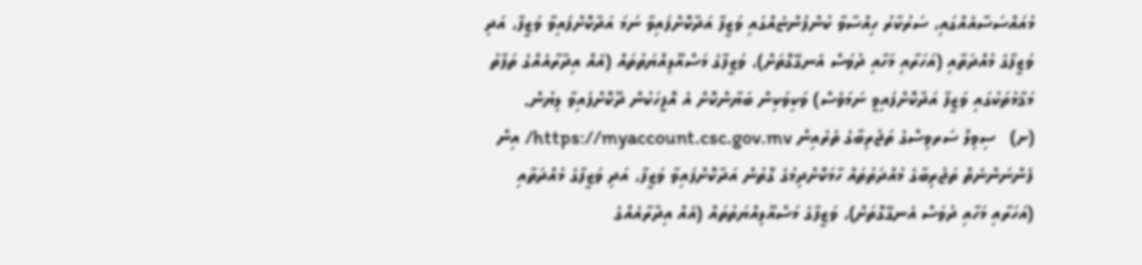މުއައްސަސާއެއްގައި، ސަރުކާރު ހިއްސާވާ ކުންފުންޏެއްގައި ވަޒީފާ އަދާކޮށްފައިވާ ނަމަ އަދާކޮށްފައިވާ ވަޒީފާ، އަދި ވަޒީފާގެ މުއްދަތާއި (އަހަރާއި މަހާއި ދުވަސް އެނގޭގޮތަށް)، ވަޒީފާގެ މަސްއޫލިއްޔަތުތައް (އެއް އިދާރާއެއްގެ ތަފާތު މަޤާމުތަކުގައި ވަޒީފާ އަދާކޮށްފައިވީ ނަމަވެސް) ވަކިވަކިން ބަޔާންކޮށް އެ އޮފީހަކުން ދޫކޮށްފައިވާ ލިޔުން.
(ށ)   ސިވިލް ސަރވިސްގެ ތަޖުރިބާގެ ތެރެއިން https://myaccount.csc.gov.mv/ އިން ފެންނަންނެތް ތަޖުރިބާގެ މުއްދަތުތައް ހާމަކޮށްދިމުގެ ގޮތުން އަދާކޮށްފައިވާ ވަޒީފާ، އަދި ވަޒީފާގެ މުއްދަތާއި (އަހަރާއި މަހާއި ދުވަސް އެނގޭގޮތަށް)، ވަޒީފާގެ މަސްއޫލިއްޔަތުތައް (އެއް އިދާރާއެއްގެ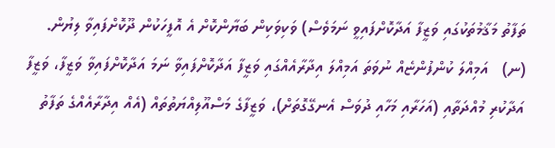ތަފާތު މަޤާމުތަކުގައި ވަޒީފާ އަދާކޮށްފައިވީ ނަމަވެސް) ވަކިވަކިން ބަޔާންކޮށް އެ އޮފީހަކުން ދޫކޮށްފައިވާ ލިޔުން.
(ނ)   އަމިއްލަ ކުންފުންޏެއް ނުވަތަ އަމިއްލަ އިދާރާއެއްގައި ވަޒީފާ އަދާކޮށްފައިވާ ނަމަ އަދާކޮށްފައިވާ ވަޒީފާ، ވަޒީފާ އަދާކުރި މުއްދަތާއި (އަހަރާއި މަހާއި ދުވަސް އެނގޭގޮތަށް)، ވަޒީފާގެ މަސްއޫލިއްޔަތުތައް (އެއް އިދާރާއެއްގެ ތަފާތު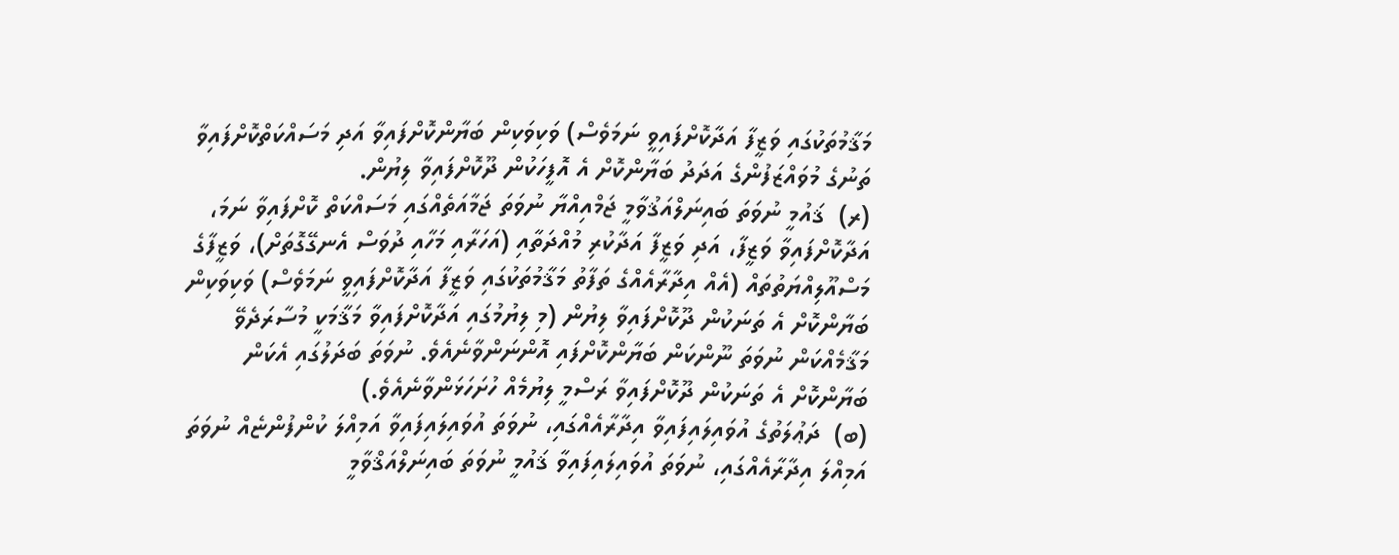މަޤާމުތަކުގައި ވަޒީފާ އަދާކޮށްފައިވީ ނަމަވެސް) ވަކިވަކިން ބަޔާންކޮށްފައިވާ އަދި މަސައްކަތްކޮށްފައިވާ ތަނުގެ މުވައްޒަފުންގެ އަދަދު ބަޔާންކޮށް އެ އޮފީހަކުން ދޫކޮށްފައިވާ ލިޔުން.
(ރ)  ޤައުމީ ނުވަތަ ބައިނަލްއަޤުވާމީ ޖަމްއިއްޔާ ނުވަތަ ޖަމާއަތެއްގައި މަސައްކަތް ކޮށްފައިވާ ނަމަ، އަދާކޮށްފައިވާ ވަޒީފާ، އަދި ވަޒީފާ އަދާކުރި މުއްދަތާއި (އަހަރާއި މަހާއި ދުވަސް އެނގޭގޮތަށް)، ވަޒީފާގެ މަސްއޫލިއްޔަތުތައް (އެއް އިދާރާއެއްގެ ތަފާތު މަޤާމުތަކުގައި ވަޒީފާ އަދާކޮށްފައިވީ ނަމަވެސް) ވަކިވަކިން ބަޔާންކޮށް އެ ތަނަކުން ދޫކޮށްފައިވާ ލިޔުން (މި ލިޔުމުގައި އަދާކޮށްފައިވާ މަޤާމަކީ މުސާރަދެވޭ މަޤާމެއްކަން ނުވަތަ ނޫންކަން ބަޔާންކޮށްފައި އޮންނަންވާނެއެވެ. ނުވަތަ ބަދަލުގައި އެކަން ބަޔާންކޮށް އެ ތަނަކުން ދޫކޮށްފައިވާ ރަސްމީ ލިޔުމެއް ހުށަހަޅަންވާނެއެވެ.)
(ބ)  ދަޢުލަތުގެ އުވައިލައިފައިވާ އިދާރާއެއްގައި، ނުވަތަ އުވައިލައިފައިވާ އަމިއްލަ ކުންފުންޏެއް ނުވަތަ އަމިއްލަ އިދާރާއެއްގައި، ނުވަތަ އުވައިލައިފައިވާ ޤައުމީ ނުވަތަ ބައިނަލްއަޤްވާމީ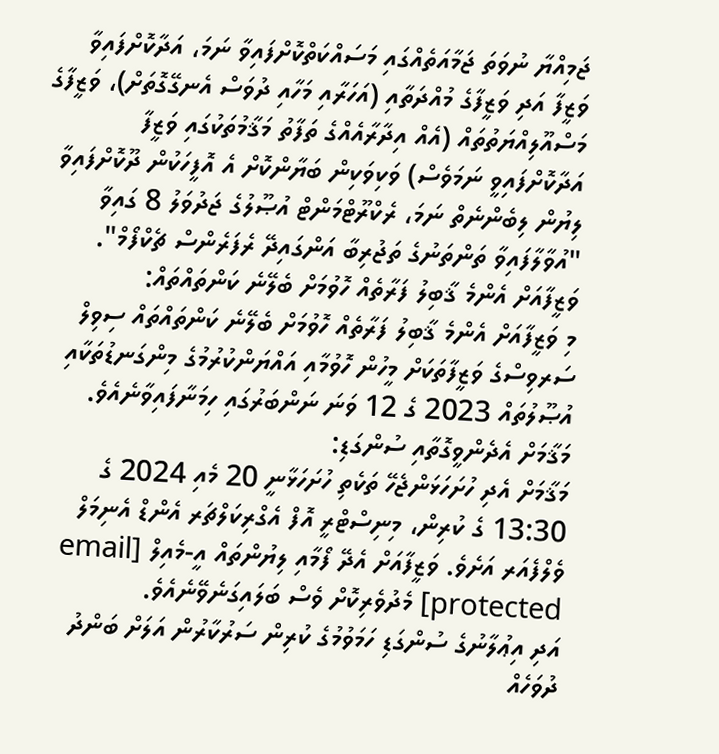ޖަމިއްޔާ ނުވަތަ ޖަމާއަތެއްގައި މަސައްކަތްކޮށްފައިވާ ނަމަ، އަދާކޮށްފައިވާ ވަޒީފާ އަދި ވަޒީފާގެ މުއްދަތާއި (އަހަރާއި މަހާއި ދުވަސް އެނގޭގޮތަށް)، ވަޒީފާގެ މަސްއޫލިއްޔަތުތައް (އެއް އިދާރާއެއްގެ ތަފާތު މަޤާމުތަކުގައި ވަޒީފާ އަދާކޮށްފައިވީ ނަމަވެސް) ވަކިވަކިން ބަޔާންކޮށް އެ އޮފީހަކުން ދޫކޮށްފައިވާ ލިޔުން ލިބެންނެތް ނަމަ، ރެކްރޫޓްމަންޓް އުޞޫލުގެ ޖަދުވަލު 8 ގައިވާ "އުވާލާފައިވާ ތަންތަނުގެ ތަޖުރިބާ އަންގައިދޭ ރެފަރެންސް ޗެކްފޯމް".
ވަޒީފާއަށް އެންމެ ޤާބިލު ފަރާތެއް ހޮވުމަށް ބެލޭނެ ކަންތައްތައް:
މި ވަޒީފާއަށް އެންމެ ޤާބިލު ފަރާތެއް ހޮވުމަށް ބެލޭނެ ކަންތައްތައް ސިވިލް ސަރވިސްގެ ވަޒީފާތަކަށް މީހުން ހޮވުމާއި އައްޔަންކުރުމުގެ މިންގަނޑުތަކާއި އުޞޫލުތައް 2023 ގެ 12 ވަނަ ނަންބަރުގައި ހިމަނާފައިވާނެއެވެ.
މަޤާމަށް އެދެންވީގޮތާއި ސުންގަޑި:
މަޤާމަށް އެދި ހުށަހަޅަންޖެހޭ ތަކެތި ހުށަހަޅާނީ 20 މެއި 2024 ގެ 13:30 ގެ ކުރިން، މިނިސްޓްރީ އޮފް އެގްރިކަލްޗަރ އެންޑް އެނިމަލް ވެލްފެއަރ އަށެވެ. ވަޒީފާއަށް އެދޭ ފޯމާއި ލިޔުންތައް އީ-މެއިލް [email protected] މެދުވެރިކޮށް ވެސް ބަލައިގަނެވޭނެއެވެ.
އަދި އިޢުލާނުގެ ސުންގަޑި ހަމަވުމުގެ ކުރިން ސަރުކާރުން އަލަށް ބަންދު ދުވަހެއް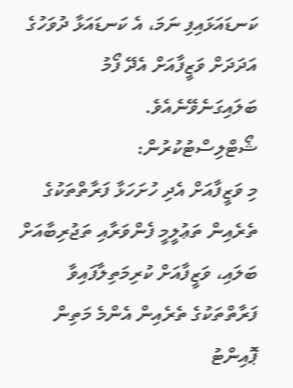ކަނޑައަޅައިފި ނަމަ، އެ ކަނޑައަޅާ ދުވަހުގެ އަދަދަށް ވަޒީފާއަށް އެދޭ ފޯމު ބަލައިގަނެވޭނެއެވެ.
ޝޯޓްލިސްޓުކުރުން:
މި ވަޒީފާއަށް އެދި ހުށަހަޅާ ފަރާތްތަކުގެ ތެރެއިން ތަޢުލީމީ ފެންވަރާއި ތަޖުރިބާއަށް ބަލައި، ވަޒީފާއަށް ކުރިމަތިލާފައިވާ ފަރާތްތަކުގެ ތެރެއިން އެންމެ މަތިން ޕޮއިންޓު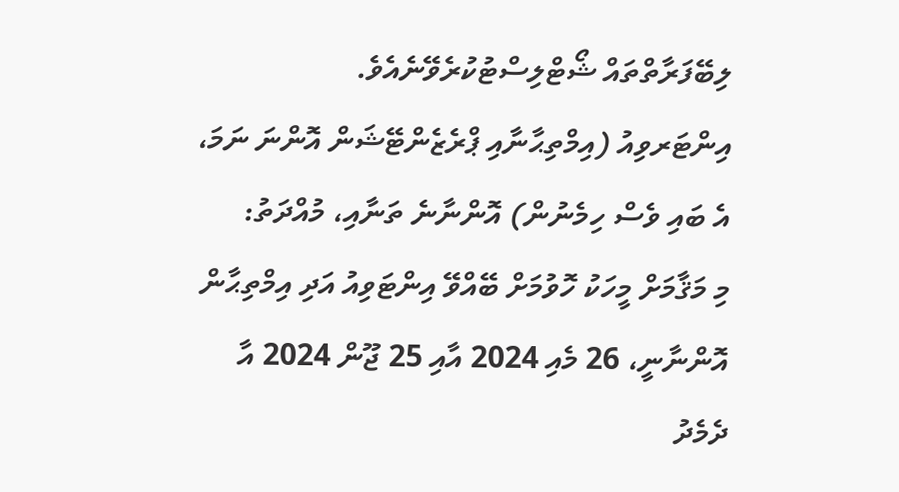ލިބޭފަރާތްތައް ޝޯޓްލިސްޓުކުރެވޭނެއެވެ.
އިންޓަރވިއު (އިމްތިޙާނާއި ޕްރެޒެންޓޭޝަން އޮންނަ ނަމަ، އެ ބައި ވެސް ހިމެނުން) އޮންނާނެ ތަނާއި، މުއްދަތު:
މި މަޤާމަށް މީހަކު ހޮވުމަށް ބޭއްވޭ އިންޓަވިއު އަދި އިމްތިޙާން އޮންނާނީ، 26 މެއި 2024 އާއި 25 ޖޫން 2024 އާ ދެމެދު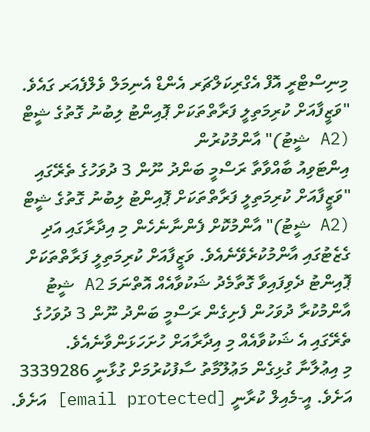މިނިސްޓްރީ އޮފް އެގްރިކަލްޗަރ އެންޑް އެނިމަލް ވެލްފެއަރ ގައެވެ.
"ވަޒީފާއަށް ކުރިމަތިލީ ފަރާތްތަކަށް ޕޮއިންޓު ލިބުނު ގޮތުގެ ޝީޓް (A2 ޝީޓު)" އާންމުކުރުން
އިންޓަވިއު ބާއްވާތާ ރަސްމީ ބަންދު ނޫން 3 ދުވަހުގެ ތެރޭގައި "ވަޒީފާއަށް ކުރިމަތިލީ ފަރާތްތަކަށް ޕޮއިންޓު ލިބުނު ގޮތުގެ ޝީޓް (A2 ޝީޓު)" އާންމުކޮށް ފެންނާނެހެން މި އިދާރާގައި އަދި ގެޒެޓުގައި އާންމުކުރެވޭނެއެވެ. ވަޒީފާއަށް ކުރިމަތިލީ ފަރާތްތަކަށް ޕޮއިންޓު ދެވިފައިވާ ގޮތާމެދު ޝަކުވާއެއް އޮތްނަމަ A2 ޝީޓު އާންމުކުރާ ދުވަހުން ފެށިގެން ރަސްމީ ބަންދު ނޫން 3 ދުވަހުގެ ތެރޭގައި އެ ޝަކުވާއެއް މި އިދާރާއަށް ހުށަހަޅަންވާނެއެވެ.
މި އިޢުލާނާ ގުޅިގެން މަޢުލޫމާތު ސާފުކުރުމަށް ގުޅާނީ 3339286 އަށެވެ. އީ-މެއިލް ކުރާނީ [email protected] އަށެވެ.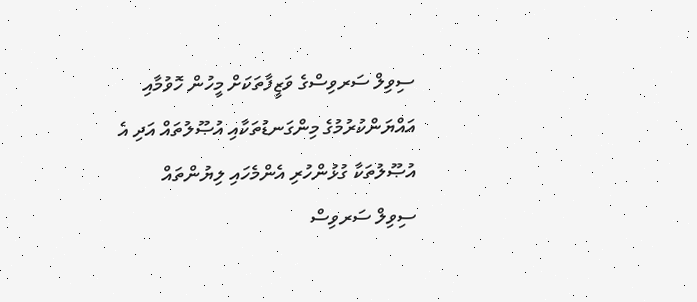ސިވިލް ސަރވިސްގެ ވަޒީފާތަކަށް މީހުން ހޮވުމާއި އައްޔަންކުރުމުގެ މިންގަނޑުތަކާއި އުޞޫލުތައް އަދި އެ އުޞޫލުތަކާ ގުޅުންހުރި އެންމެހައި ލިޔުންތައް ސިވިލް ސަރވިސް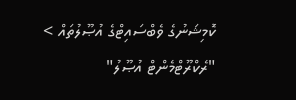ކޮމިޝަނުގެ ވެބްސައިޓްގެ އުޞޫލުތައް > "ރެކްރޫޓްމެންޓް އުޞޫލު"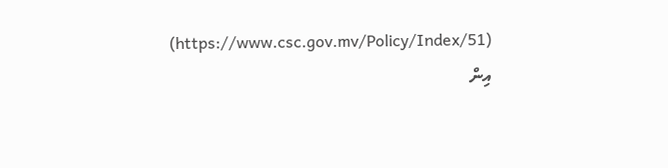(https://www.csc.gov.mv/Policy/Index/51) އިން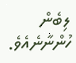ލިބެން ހުންނާނެއެވެ.